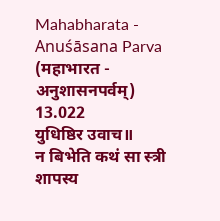Mahabharata - Anuśāsana Parva (महाभारत - अनुशासनपर्वम्)
13.022
युधिष्ठिर उवाच॥
न बिभेति कथं सा स्त्री शापस्य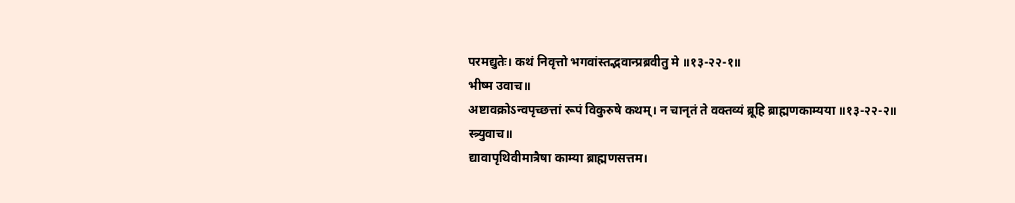परमद्युतेः। कथं निवृत्तो भगवांस्तद्भवान्प्रब्रवीतु मे ॥१३-२२-१॥
भीष्म उवाच॥
अष्टावक्रोऽन्वपृच्छत्तां रूपं विकुरुषे कथम्। न चानृतं ते वक्तव्यं ब्रूहि ब्राह्मणकाम्यया ॥१३-२२-२॥
स्त्र्युवाच॥
द्यावापृथिवीमात्रैषा काम्या ब्राह्मणसत्तम।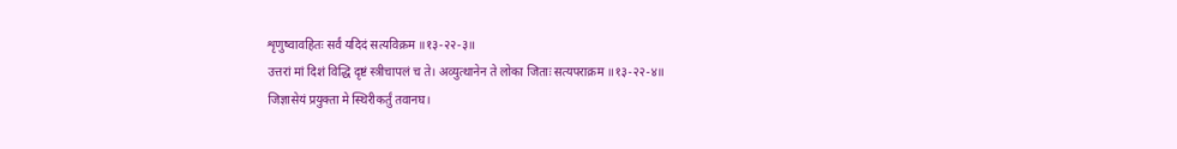शृणुष्वावहितः सर्वं यदिदं सत्यविक्रम ॥१३-२२-३॥
उत्तरां मां दिशं विद्धि दृष्टं स्त्रीचापलं च ते। अव्युत्थानेन ते लोका जिताः सत्यपराक्रम ॥१३-२२-४॥
जिज्ञासेयं प्रयुक्ता मे स्थिरीकर्तुं तवानघ।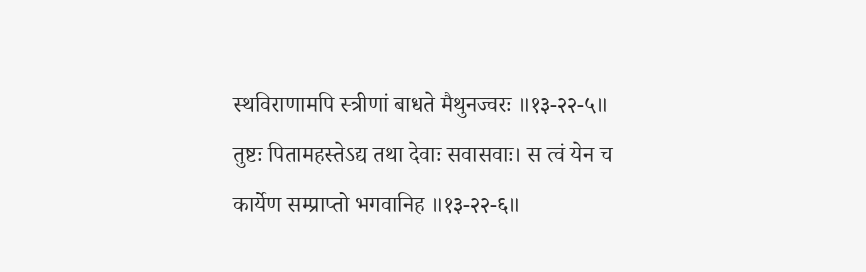स्थविराणामपि स्त्रीणां बाधते मैथुनज्वरः ॥१३-२२-५॥
तुष्टः पितामहस्तेऽद्य तथा देवाः सवासवाः। स त्वं येन च कार्येण सम्प्राप्तो भगवानिह ॥१३-२२-६॥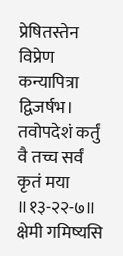प्रेषितस्तेन विप्रेण कन्यापित्रा द्विजर्षभ। तवोपदेशं कर्तुं वै तच्च सर्वं कृतं मया ॥१३-२२-७॥
क्षेमी गमिष्यसि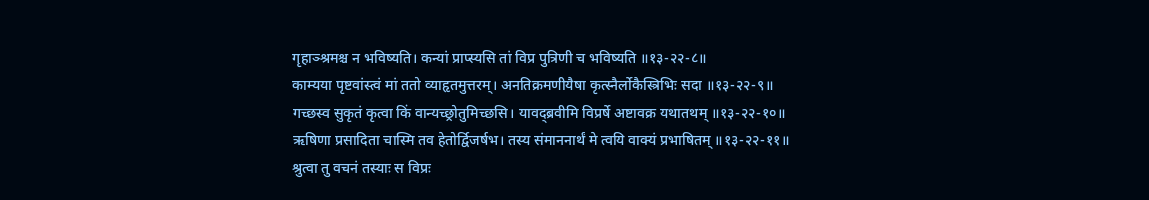गृहाञ्श्रमश्च न भविष्यति। कन्यां प्राप्स्यसि तां विप्र पुत्रिणी च भविष्यति ॥१३-२२-८॥
काम्यया पृष्टवांस्त्वं मां ततो व्याहृतमुत्तरम्। अनतिक्रमणीयैषा कृत्स्नैर्लोकैस्त्रिभिः सदा ॥१३-२२-९॥
गच्छस्व सुकृतं कृत्वा किं वान्यच्छ्रोतुमिच्छसि। यावद्ब्रवीमि विप्रर्षे अष्टावक्र यथातथम् ॥१३-२२-१०॥
ऋषिणा प्रसादिता चास्मि तव हेतोर्द्विजर्षभ। तस्य संमाननार्थं मे त्वयि वाक्यं प्रभाषितम् ॥१३-२२-११॥
श्रुत्वा तु वचनं तस्याः स विप्रः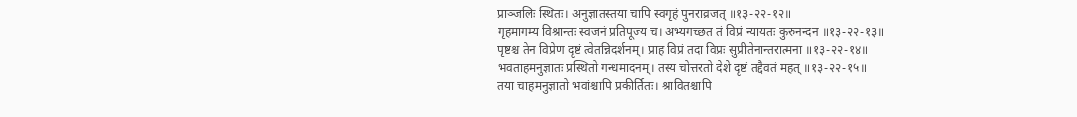प्राञ्जलिः स्थितः। अनुज्ञातस्तया चापि स्वगृहं पुनराव्रजत् ॥१३-२२-१२॥
गृहमागम्य विश्रान्तः स्वजनं प्रतिपूज्य च। अभ्यगच्छत तं विप्रं न्यायतः कुरुनन्दन ॥१३-२२-१३॥
पृष्टश्च तेन विप्रेण दृष्टं त्वेतन्निदर्शनम्। प्राह विप्रं तदा विप्रः सुप्रीतेनान्तरात्मना ॥१३-२२-१४॥
भवताहमनुज्ञातः प्रस्थितो गन्धमादनम्। तस्य चोत्तरतो देशे दृष्टं तद्दैवतं महत् ॥१३-२२-१५॥
तया चाहमनुज्ञातो भवांश्चापि प्रकीर्तितः। श्रावितश्चापि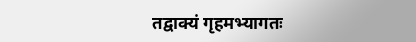तद्वाक्यं गृहमभ्यागतः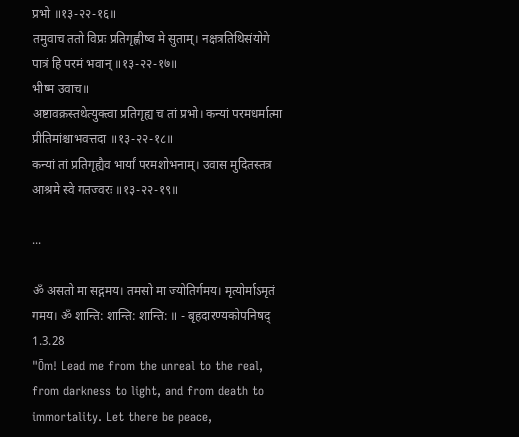प्रभो ॥१३-२२-१६॥
तमुवाच ततो विप्रः प्रतिगृह्णीष्व मे सुताम्। नक्षत्रतिथिसंयोगे पात्रं हि परमं भवान् ॥१३-२२-१७॥
भीष्म उवाच॥
अष्टावक्रस्तथेत्युक्त्वा प्रतिगृह्य च तां प्रभो। कन्यां परमधर्मात्मा प्रीतिमांश्चाभवत्तदा ॥१३-२२-१८॥
कन्यां तां प्रतिगृह्यैव भार्यां परमशोभनाम्। उवास मुदितस्तत्र आश्रमे स्वे गतज्वरः ॥१३-२२-१९॥

...

ॐ असतो मा सद्गमय। तमसो मा ज्योतिर्गमय। मृत्योर्माऽमृतं गमय। ॐ शान्ति: शान्ति: शान्ति: ॥ - बृहदारण्यकोपनिषद् 1.3.28
"Ōm! Lead me from the unreal to the real, from darkness to light, and from death to immortality. Let there be peace,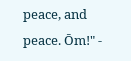peace, and peace. Ōm!" -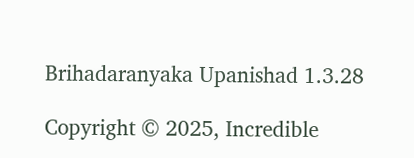Brihadaranyaka Upanishad 1.3.28

Copyright © 2025, Incredible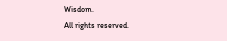Wisdom.
All rights reserved.